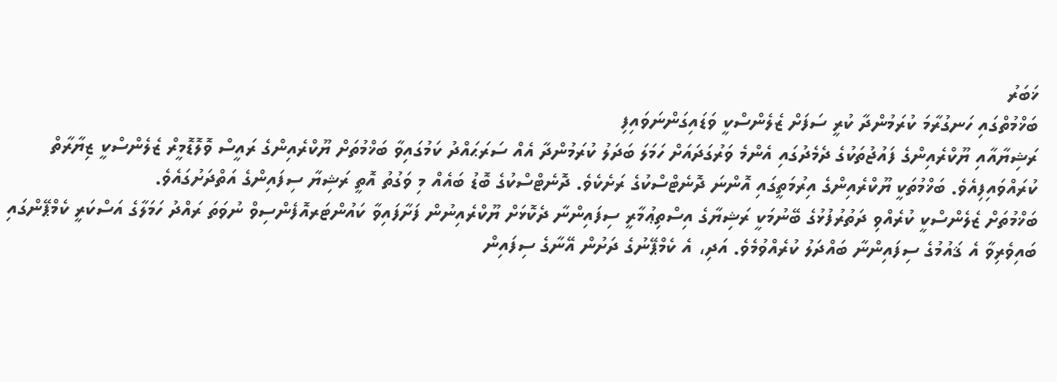ޚަބަރު
ބަޚްމުތްގައި ހަނގުރާމަ ކުރަމުންދާ ކުރީ ސަފަށް ޒެލެންސްކީ ވަޑައިގަންނަވައިފި
ރަޝިޔާއާއި ޔޫކްރެއިންގެ ފައުޖުތަކުގެ ދެމެދުގައި އެންމެ ވަރުގަދައަށް ހަމަލަ ބަދަލު ކުރަމުންދާ އެއް ސަރަޙައްދު ކަމުގައިވާ ބަޚްމުތަށް ޔޫކްރެއިންގެ ރައީސް ވޮލޮޑޮމީރް ޒެލެންސްކީ ޒިޔާރާތް ކުރައްވައިފިއެވެ. ބަޚްމުތަކީ ޔޫކްރެއިންގެ އިރުމަތީގައި އޮންނަ ދޮނެޓްސްކުގެ ރަށެކެވެ. ދޮނެޓްސްކުގެ ބޮޑު ބައެއް މި ވަގުތު އޮތީ ރަޝިޔާ ސިފައިންގެ އަތްދަށުގައެވެ.
ބަޚްމުތަށް ޒެލެންސްކީ ކުރެއްވި ދަތުރުފުޅުގެ ބޭނުމަކީ ރަޝިޔާގެ އިސްތިޢުމާރީ ސިފައިންނާ ދެކޮޅަށް ޔޫކްރެއިނުން ފަށާފައިވާ ކައުންޓަރއޮފެންސިވް ނުވަތަ ރައްދު ހަމަލާގެ އަސްކަރީ ކެމްޕޭންގައި ބައިވެރިވާ އެ ޤައުމުގެ ސިފައިންނާ ބައްދަލު ކުރެއްވުމެވެ. އަދި، އެ ކެމްޕޭނުގެ ދަށުން އޭނާގެ ސިފައިން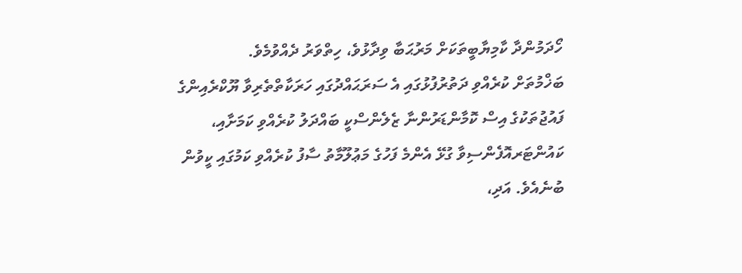ހޯދަމުންދާ ކާމިޔާބީތަކަށް މަރުޙަބާ ވިދާޅުވެ، ހިތްވަރު ދެއްވުމެވެ.
ބަޚްމުތަށް ކުރެއްވި ދަތުރުފުޅުގައި އެ ސަރަޙައްދުގައި ހަރަކާތްތެރިވާ ޔޫކްރެއިންގެ ފައުޖުތަކުގެ އިސް ކޮމާންޑަރުންނާ ޒެލެންސްކީ ބައްދަލު ކުރެއްވި ކަމަށާއި، ކައުންޓަރއޮފެންސިވާ ގުޅޭ އެންމެ ފަހުގެ މަޢުލޫމާތު ސާފު ކުރެއްވި ކަމުގައި ކީވުން ބުނެއެވެ. އަދި،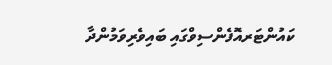ކައުންޓަރއޮފެންސިވްގައި ބައިވެރިވަމުންދާ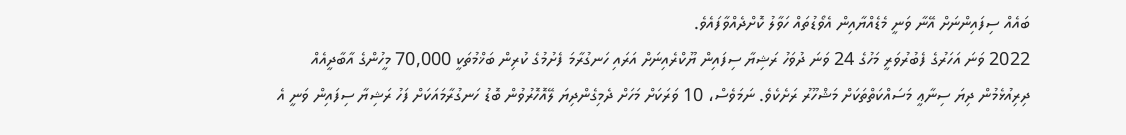ބައެއް ސިފައިންނަށް އޭނާ ވަނީ މެޑެއްޔާއިން އެވޯޑުތައް ހަވާލު ކޮށްދެއްވާފައެވެ.
2022 ވަނަ އަހަރުގެ ފެބުރުވަރީ މަހުގެ 24 ވަނަ ދުވަހު ރަޝިޔާ ސިފައިން ޔޫކްރެއިނަށް އަރައި ހަނގުރާމަ ފެށުމުގެ ކުރިން ބަޚްމުތަކީ 70,000 މީހުންގެ އާބާދީއެއް ދިރިއުޅެމުން ދިޔަ ސިނާޢީ މަސައްކަތްތަކަށް މަޝްހޫރު ރަށެކެވެ. ނަމަވެސް، 10 ވަރަކަށް މަހަށް ދެމިގެންދިޔަ ލޭއޮހޮރުވުން ބޮޑު ހަނގުރާމައަކަށް ފަހު ރަޝިޔާ ސިފައިން ވަނީ އެ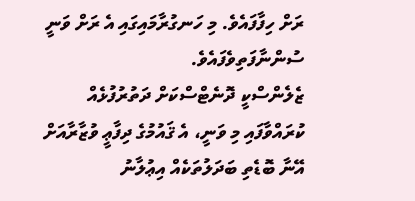ރަށް ހިފާފައެވެ. މި ހަނގުރާމައިގައި އެ ރަށް ވަނީ ސުންނާފަތިވެފައެވެ.
ޒެލެންސްކީ ދޮނެޓްސްކަށް ދަތުރުފުޅެއް ކުރައްވާފައި މި ވަނީ، އެ ޤައުމުގެ ދިފާޢީ ވުޒާރާއަށް އޭނާ ބޮޑެތި ބަދަލުތަކެއް އިޢުލާނު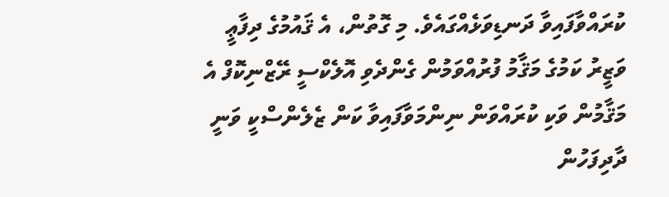ކުރައްވާފައިވާ ދަނޑިވަޅެއްގައެވެ. މި ގޮތުން، އެ ޤައުމުގެ ދިފާޢީ ވަޒީރު ކަމުގެ މަޤާމު ފުރުއްވަމުން ގެންދެވި އޮލެކްސީ ރޭޒްނިކޮފް އެ މަޤާމުން ވަކި ކުރައްވަން ނިންމަވާފައިވާ ކަން ޒެލެންސްކީ ވަނީ ދާދިފަހުން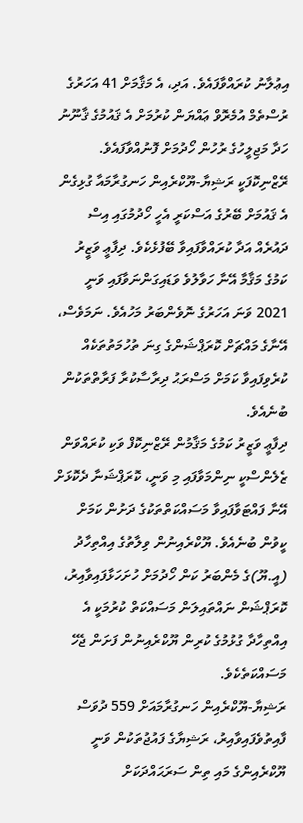އިޢުލާނު ކުރައްވާފައެވެ. އަދި، އެ މަޤާމަށް 41 އަހަރުގެ ރުސްތެމް އުމެރޮވް ޢައްޔަން ކުރުމަށް އެ ޤައުމުގެ ޤާނޫނު ހަދާ މަޖިލީހުގެ ރުހުން ހޯދުމަށް ފޮނުއްވާފައެވެ.
ރޭޒްނިކޮފަކީ ރަޝިޔާ-ޔޫކްރެއިން ހަނގުރާމައާ ގުޅިގެން އެ ޤައުމަށް ބޭރުގެ އަސްކަރީ އެހީ ހޯދުމުގައި އިސް ދައުރެއް އަދާ ކުރައްވާފައިވާ ބޭފުޅެކެވެ. ދިފާޢީ ވަޒީރު ކަމުގެ މަޤާމާ އޭނާ ހަވާލުވެ ވަޑައިގަންނަވާފައި ވަނީ 2021 ވަނަ އަހަރުގެ ނޮވެންބަރު މަހުއެވެ. ނަމަވެސް، އޭނާގެ މައްޗަށް ކޮރަޕްޝަންގެ ގިނަ ތުހުމަތުތަކެއް ކުރެވިފައިވާ ކަމަށް މަސްރަޙު ދިރާސާކުރާ ފަރާތްތަކުން ބުނެއެވެ.
ދިފާޢީ ވަޒީރު ކަމުގެ މަޤާމުން ރޭޒްނިކޮފް ވަކި ކުރައްވަން ޒެލެންސްކީ ނިންމަވާފައި މި ވަނީ، ކޮރަޕްޝަނާ ދެކޮޅަށް އޭނާ ފައްޓަވާފައިވާ މަސައްކަތްތަކުގެ ދަށުން ކަމަށް ކީވުން ބުނެއެވެ. ޔޫކްރެއިނުން ވިލާތުގެ އިއްތިހާދު (އީ.ޔޫ)ގެ މެންބަރު ކަން ހޯދުމަށް ހުށަހަޅާފައިވާއިރު، ކޮރަޕްޝަން ނައްތައިލަން މަސައްކަތް ކުރުމަކީ އެ އިއްތިހާދާ ގުޅުމުގެ ކުރިން ޔޫކްރެއިނުން ފަށަން ޖެހޭ މަސައްކަތެކެވެ.
ރަޝިޔާ-ޔޫކްރެއިން ހަނގުރާމައަށް 559 ދުވަސް ފާއިތުވެފައިވާއިރު، ރަޝިޔާގެ ފައުޖުތަކުން ވަނީ ޔޫކްރެއިންގެ މައި ތިން ސަރަޙައްދަކަށް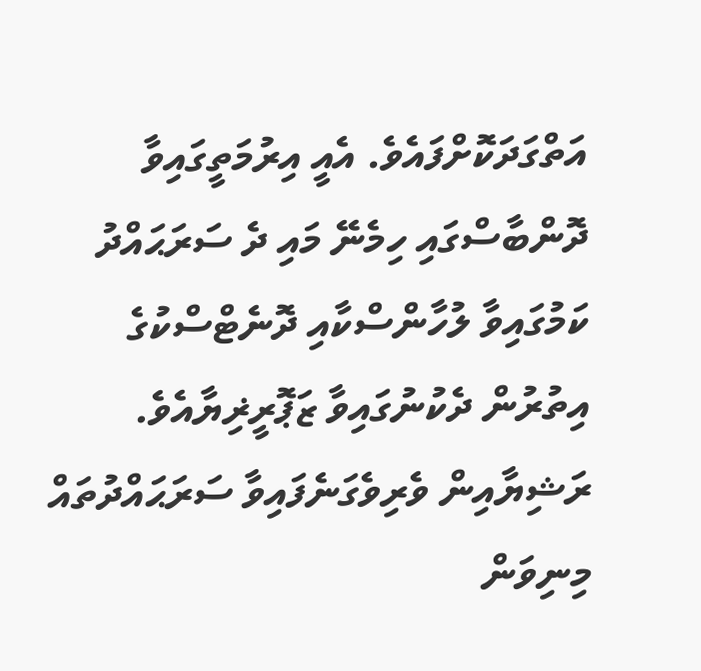އަތްގަދަކޮށްފައެވެ. އެއީ އިރުމަތީގައިވާ ދޮންބާސްގައި ހިމެނޭ މައި ދެ ސަރަޙައްދު ކަމުގައިވާ ލުހާންސްކާއި ދޮނެޓްސްކުގެ އިތުރުން ދެކުނުގައިވާ ޒަޕޮރީޜިޔާއެވެ. ރަޝިޔާއިން ވެރިވެގަނެފައިވާ ސަރަޙައްދުތައް މިނިވަން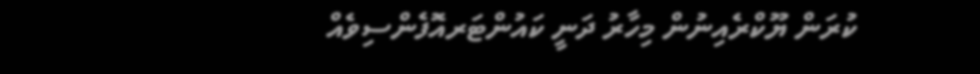ކުރަން ޔޫކްރެއިނުން މިހާރު ދަނީ ކައުންޓަރއޮފެންސިވެއް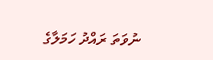ނުވަތަ ރައްދު ހަމަލާގެ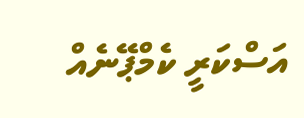އަސްކަރީ ކެމްޕޭނެއް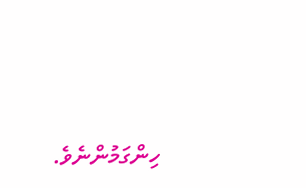ހިންގަމުންނެވެ.